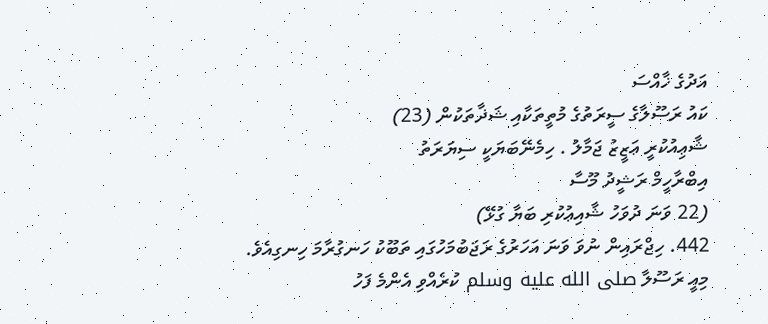އަދުގެ ޚާއްސަ
ކައު ރަސޫލާގެ ސީރަތުގެ މުތީތަކާއި ޝަޛާތަކުން (23)
ޝާޢިއުކުރީ ޢަޒީޒު ޖަމާލު . ހިމެނޭބަޔަކީ ސިޔަރަތު
އިބްރާހީމް ރަޝީދު މޫސާ
(22 ވަނަ ދުވަހު ޝާއިޢުކުރި ބަޔާ ގުޅޭ)
442. ހިޖްރައިން ނުވަ ވަނަ އަހަރުގެ ރަޖަބުމަހުގައި ތަބޫކު ހަނގުރާމަ ހިނގިއެވެ. މިއީ ރަސޫލާ صلى الله عليه وسلم ކުރެއްވި އެންމެ ފަހު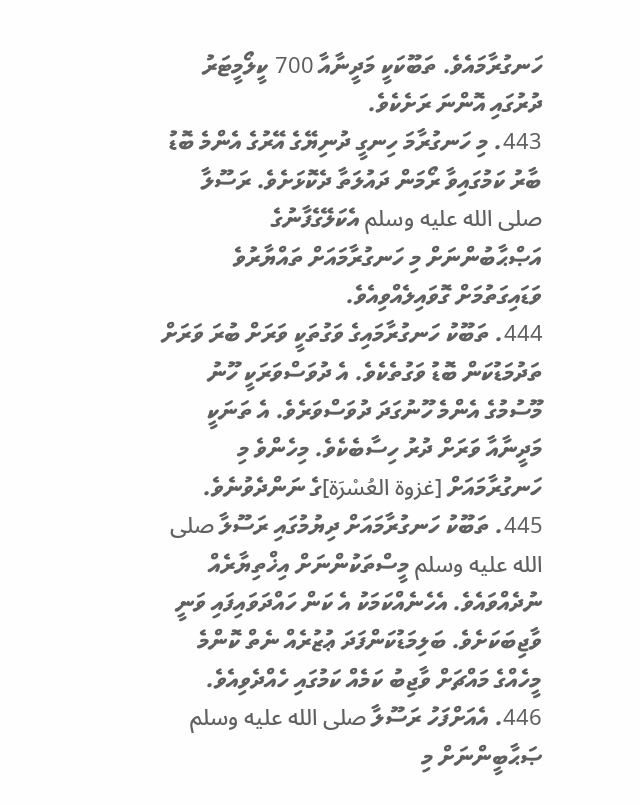ހަނގުރާމައެވެ. ތަބޫކަކީ މަދީނާއާ 700 ކީލޯމީޓަރު ދުރުގައި އޮންނަ ރަށެކެވެ.
443. މި ހަނގުރާމަ ހިނގީ ދުނިޔޭގެ އޭރުގެ އެންމެ ބޮޑު ބާރު ކަމުގައިވާ ރޯމަން ދައުލަތާ ދެކޮޅަށެވެ. ރަސޫލާ صلى الله عليه وسلم އެކަލޭގެފާނުގެ އަޞްޙާބުންނަށް މި ހަނގުރާމައަށް ތައްޔާރުވެ ވަޑައިގަތުމަށް ގޮވައިލެއްވިއެވެ.
444. ތަބޫކު ހަނގުރާމައިގެ ވަގުތަކީ ވަރަށް ބުރަ ވަރަށް ތަދުމަޑުކަން ބޮޑު ވަގުތެކެވެ. އެ ދުވަސްވަރަކީ ހޫނު މޫސުމުގެ އެންމެ ހޫނުގަދަ ދުވަސްވަރެވެ. އެ ތަނަކީ މަދީނާއާ ވަރަށް ދުރު ހިސާބެކެވެ. މިހެންވެ މި ހަނގުރާމައަށް [غزوة العُسْرَة]ގެ ނަންދެވުނެވެ.
445. ތަބޫކު ހަނގުރާމައަށް ދިޔުމުގައި ރަސޫލާ صلى الله عليه وسلم މީސްތަކުންނަށް އިޚްތިޔާރެއް ނުދެއްވައެވެ. އެހެނެއްކަމަކު އެ ކަން ހައްދަވައިފައި ވަނީ ވާޖިބަކަށެވެ. ބަލިމަޑުކަންފަދަ ޢުޒުރެއް ނެތް ކޮންމެ މީހެއްގެ މައްޗަށް ވާޖިބު ކަމެއް ކަމުގައި ހެއްދެވިއެވެ.
446. އެއަށްފަހު ރަސޫލާ صلى الله عليه وسلم ޞަޙާބީންނަށް މި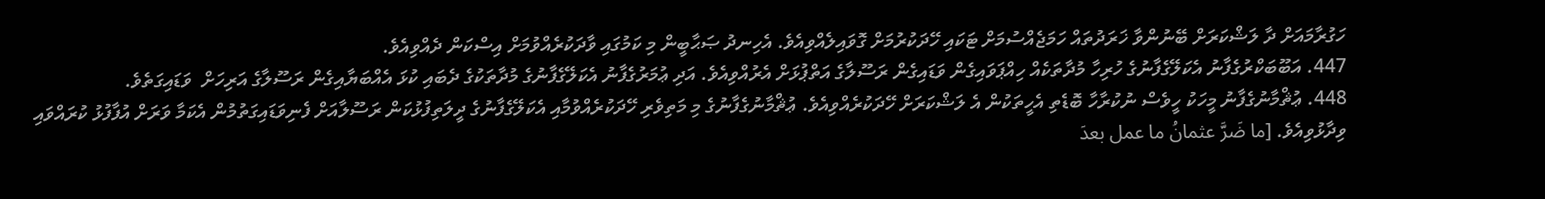ހަގުރާމައަށް ދާ ލަޝްކަރަށް ބޭނުންވާ ޚަރަދުތައް ހަމަޖެއްސުމަށް ޓަކައި ހޭދަކުރުމަށް ގޮވައިލެއްވިއެވެ. އެހިނދު ޞަޙާބީން މި ކަމުގައި ވާދަކުރެއްވުމަށް އިސްކަން ދެއްވިއެވެ.
447. އަބޫބަކްރުގެފާނު އެކަލޭގެފާނުގެ ހުރިހާ މުދާތަކެއް ހިއްޕަވައިގެން ވަޑައިގެން ރަސޫލާގެ އަތްޕުޅަށް އެރުއްވިއެވެ. އަދި ޢުމަރުގެފާނު އެކަލޭގެފާނުގެ މުދާތަކުގެ ދެބައި ކުޅަ އެއްބަޔާއިގެން ރަސޫލާގެ އަރިހަށް  ވަޑައިގަތެވެ.
448. ޢުޘްމާނުގެފާނު މީހަކު ހީވެސް ނުކުރާހާ ބޮޑެތި އެހީތަކުން އެ ލަޝްކަރަށް ހޭދަކުރެއްވިއެވެ. ޢުޘްމާނުގެފާނުގެ މި މަތިވެރި ހޭދަކުރެއްވުމާއި އެކަލޭގެފާނުގެ ދީލަތިފުޅުކަން ރަސޫލާއަށް ފެނިވަޑައިގަތުމުން އެކަމާ ވަރަށް އުފާފުޅު ކުރައްވައި ވިދާޅުވިއެވެ. [ما ضَرَّ عثمانُ ما عمل بعدَ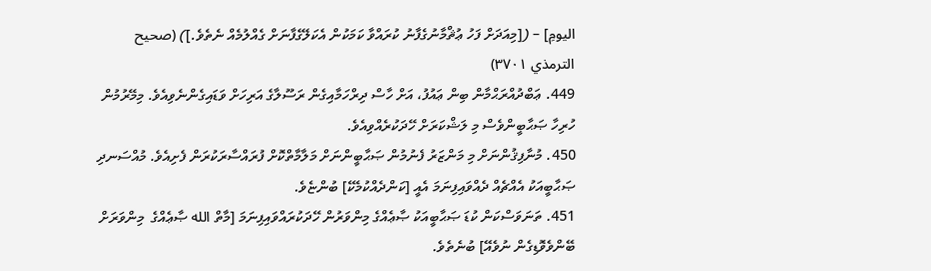اليومِ] – ([މިއަދަށް ފަހު ޢުޘްމާނުގެފާނު ކުރައްވާ ކަމަކުން އެކަލޭގެފާނަށް ގެއްލުމެއް ނެތެވެ.]) (صحيح الترمذي ٣٧٠١)
449. ޢަބްދުއްރަޙްމާން ބިން ޢައުފު، އަށް ހާސް ދިރްހަމާއިގެން ރަސޫލާގެ އަރިހަށް ވަޑައިގެންނެވިއެވެ. މިމޭރުމުން ހުރިހާ ޞަޙާބީންވެސް މި ލަޝްކަރަށް ހޭދަކުރެއްވިއެވެ.
450. މުނާފިޤުންނަށް މި މަންޒަރު ފެނުމުން ޞަޙާބީންނަށް މަލާމާތްކޮށް ފުރައްސާރަކުރަން ފެށިއެވެ. މުއްސަނދި ޞަޙާބީއަކު އެއްޗެއް ދެއްވައިފިނަމަ އެއީ [ކަންދެއްކުމެކޭ] ބުންޏެވެ.
451. ތަނަވަސްކަން ކުޑަ ޞަޙާބީއަކު ޞާޢެއްގެ މިންވަރުން ހޭދަކުރައްވައިފިނަމަ [މާތް الله ޞާޢެއްގެ  މިންވަރަށް ބޭންވެވޮޑިގެން ނުވެއޭ] ބުނެތެވެ.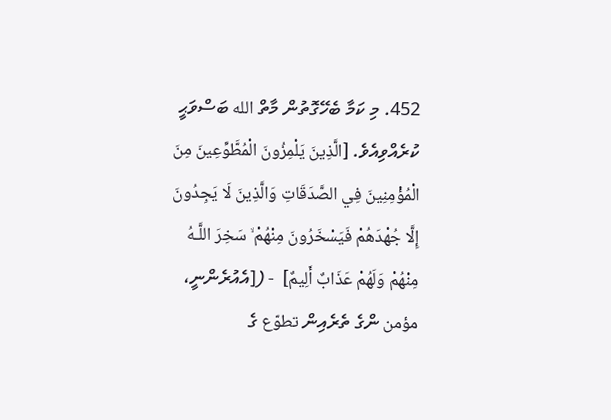452. މި ކަމާ ބެހޭގޮތުން މާތް الله ބަސްވަޙީ ކުރެއްވިއެވެ. [الَّذِينَ يَلْمِزُونَ الْمُطَّوِّعِينَ مِنَ الْمُؤْمِنِينَ فِي الصَّدَقَاتِ وَالَّذِينَ لَا يَجِدُونَ إِلَّا جُهْدَهُمْ فَيَسْخَرُونَ مِنْهُمْ ۙ سَخِرَ اللَّـهُ مِنْهُمْ وَلَهُمْ عَذَابٌ أَلِيمٌ]  - ([އެއުރެންނީ، مؤمن ންގެ ތެރެއިން تطوّع ގެ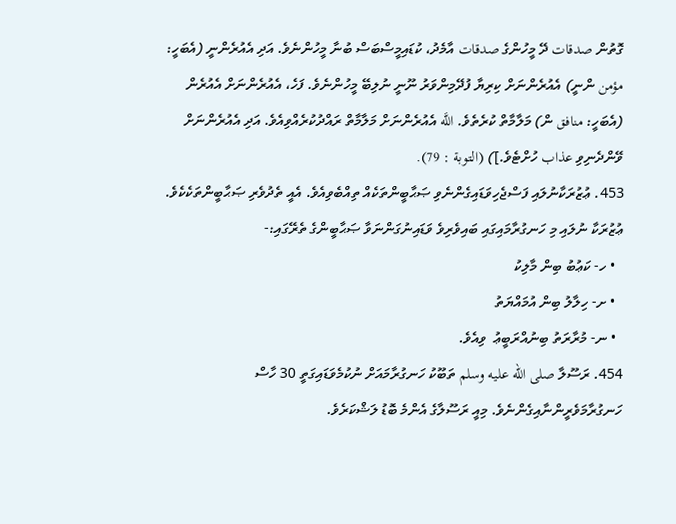ގޮތުން صدقات ދޭ މީހުންގެ صدقات އާމެދު، ކުޑައިމީސްބަސް ބުނާ މީހުންނެވެ. އަދި އެއުރެންނީ (އެބަހީ: مؤمن ންނީ) އެއުރެންނަށް ކިރިޔާ ފުދޭމިންވަރު ނޫނީ ނުލިބޭ މީހުންނެވެ. ފަހެ، އެއުރެންނަށް އެއުރެން (އެބަހީ: منافق ން) މަލާމާތް ކުރެތެވެ. اللَّه އެއުރެންނަށް މަލާމާތް ރައްދުކުރެއްވިއެވެ. އަދި އެއުރެންނަށް ވޭންދެނިވި عذاب ހުށްޓެވެ.]) (التوبة : 79).
453. ޢުޒުރަކާނުލައި ފަސްޖެހިވަޑައިގެންނެވި ޞަޙާބީންތަކެއް ތިއްބެވިއެވެ. އެއީ ތެދުވެރި ޞަޙާބީންތަކެކެވެ. ޢުޒުރަކާ ނުލައި މި ހަނގުރާމައިގައި ބައިވެރިވެ ވަޑައިނުގަންނަވާ ޞަޙާބީންގެ ތެރޭގައި:-
  • ހ- ކަޢުބު ބިން މާލިކު
  • ށ- ހިލާލު ބިން އުމައްޔަތު
  • ނ- މުރާރަތު ބިނުއްރަބީޢު  ވިއެވެ.
454. ރަސޫލާ صلى الله عليه وسلم ތަބޫކު ހަނގުރާމައަށް ނުކުމެވަޑައިގަތީ 30 ހާސް  ހަނގުރާމަވެރީންނާއިގެންނެވެ. މިއީ ރަސޫލާގެ އެންމެ ބޮޑު ލަޝްކަރެވެ.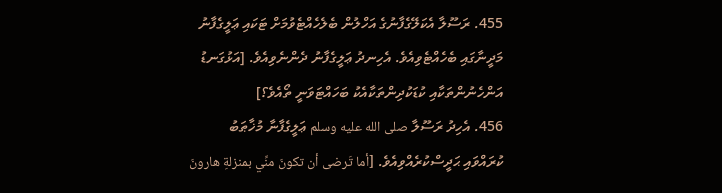455. ރަސޫލާ އެކަލޭގެފާނުގެ އަހްލުން ބެލެހެއްޓެވުމަށް ޓަކައި ޢަލީގެފާނު މަދީނާގައި ބެހެއްޓެވިއެވެ. އެހިނދު ޢަލީގެފާނު ދެންނެވިއެވެ. [އަޅުގަނޑު އަންހެނުންތަކާއި ކުޑަކުދިންތަކާއެކު ބަހައްޓަވަނީ ތޯއެވެ؟]
456. އެހިދު ރަސޫލާ صلى الله عليه وسلم ޢަލީގެފާނާ މުޚާޠަބު ކުރައްވައި ޙަދީސްކުރެއްވިއެވެ. [أما تَرضى أن تكونَ منِّي بمنزلةِ هارونَ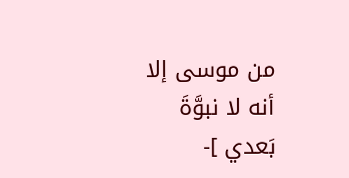من موسى إلا أنه لا نبوَّةَ بَعدي ]-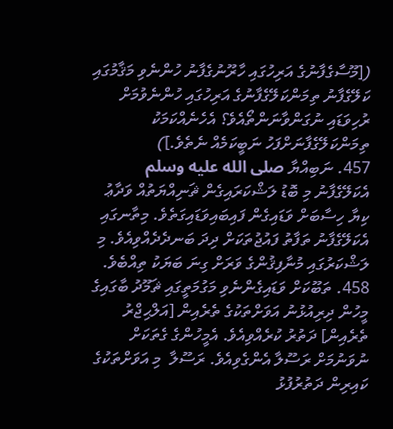([މޫސާގެފާނުގެ އަރިހުގައި ހާރޫނުގެފާނު ހުންނެވި މަޤާމުގައި ކަލޭގެފާނު ތިމަންކަލޭގެފާނުގެ އަރިހުގައި ހުންނެވުމަށް ރުހިވަޑައި ނުގަންވާނަންތޯއެވެ؟ އެހެނެއްކަމަކު ތިމަންކަލޭގެފާނަށްފަހު ނަބީކަމެއް ނެތެވެ.])
457. ނަބިއްޔާ صلى الله عليه وسلم އެކަލޭގެފާނު މި ބޮޑު ލަޝްކަރައިގެން ޘަނިއްޔަތުއް ވަދާޢު ކިޔާ ހިސާބަށް ވަޑައިގެން ފައިބައިވަޑައިގަތެވެ. މިތާނގައި އެކަލޭގެފާނު ތަފާތު ފައުޖުތަކަށް ދިދަ ބަނދެދެއްވިއެވެ. މި ލަޝްކަރުގައި މުނާފިޤުންގެ ވަރަށް ގިނަ ބަޔަކު ތިއްބެވެ.
458. ތަބޫކަށް ވަޑައިގެންނެވި މަގުމަތީގައި ޘަމޫދު ބާގައިގެ މީހުން ދިރިއުޅުނު އަވަށްތަކުގެ ތެރެއިން [އަލްޙިޖްރު ތެރެއިން] ދަތުރު ކުރެއްވިއެވެ. އެމީހުންގެ ގެތަކަށް ނުވަނުމަށް ރަސޫލާ އެންގެވިއެވެ. ރަސޫލާ  މި އަވަށްތަކުގެ ކައިރިން ދަތުރުފުޅު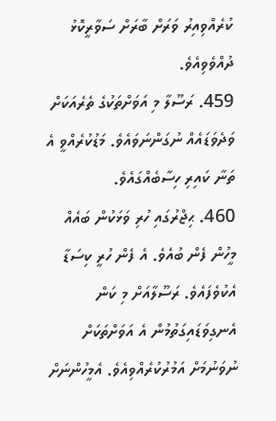ކުރެއްވިއިރު ވަރަށް ބާރަށް ސަވާރީކޮޅު ދުއްވެވިއެވެ.
459. ރަސޫލާ މި އަވަށްތަކުގެ ތެރެއަކަށް ވަދެވަޑައެއް ނުގަންނަވައެވެ. މަޑުކުރެއްވީ އެ ތަނާ ކައިރި ހިސާބެއްގައެވެ.
460. ޙިޖްރުގައި ހުރި ވަޅަކުން ބައެއް މީހުން ފެން ބުއެވެ. އެ ފެން ހުރީ ކިސަޑާ އެކުވެފައެވެ. ރަސޫލާއަށް މި ކަން އެނގިވަޑައިގަތުމުން އެ އަވަށްތަކަށް ނުވަނުމަށް އަމުރުކުރެއްވިއެވެ. އެމީހުންނަށް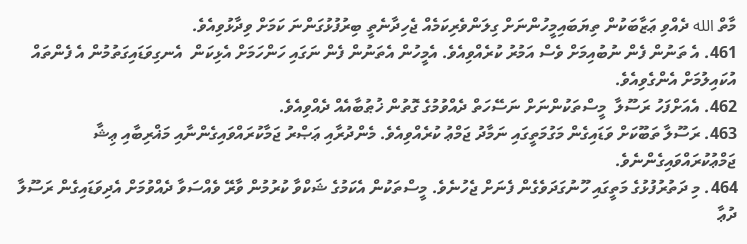މާތް الله ދެއްވި ޢަޒާބަކުން ތިޔަބައިމީހުންނަށް ގިލަންވެރިކަމެއް ޖެހިދާނެތީ ބިރުފުޅުގަންނަ ކަމަށް ވިދާޅުވިއެވެ.
461. އެ ތަނުން ފެން ނުބުއިމަށް ވެސް އަމުރު ކުރެއްވިއެވެ. އެމީހުން އެތަނުން ފެން ނަގައި ހަންހަމަށް އެޅިކަން  އެނގިވަޑައިގަތުމުން އެ ފެންތައް އުކައިލުމަށް އެންގެވިއެވެ.
462. އެއަށްފަހު ރަސޫލާ  މީސްތަކުންނަށް ނަސޭހަތް ދެއްވުމުގެ ގޮތުން ޚުޠުބާއެއް ދެއްވިއެވެ.
463. ރަސޫލާ ތަބޫކަށް ވަޑައިގެން މަގުމަތީގައި ނަމާދު ޖަމްޢު ކުރެއްވިއެވެ. މެންދުރާއި ޢަޞްރު ޖަމާކުރައްވައިގެންނާއި މަޣްރިބާއި ޢިޝާ ޖަމްޢުކުރައްވައިގެންނެވެ.
464. މި ދަތުރުފުޅުގެ މަތީގައި ހޫނުގަދަވެގެން ފެނަށް ޖެހުނެވެ. މީސްތަކުން އެކަމުގެ ޝަކްވާ ކުރުމުން ވާރޭ ވެއްސަވާ ދެއްވުމަށް އެދިވަޑައިގެން ރަސޫލާ ދުޢާ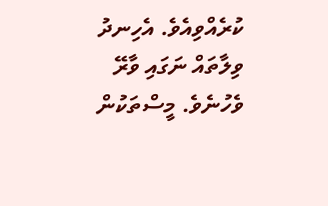ކުރެއްވިއެވެ. އެހިނދު ވިލާތައް ނަގައި ވާރޭ ވެހުނެވެ. މީސްތަކުން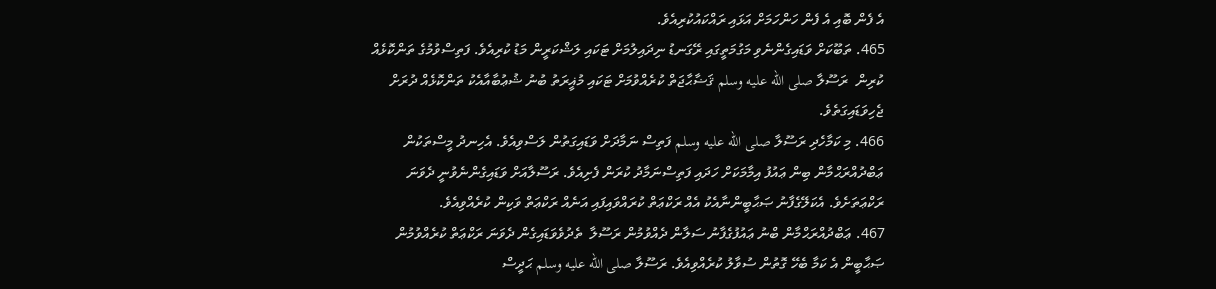އެ ފެން ބޮއި އެ ފެން ހަންހަމަށް އަޅައި ރައްކައުކުރިއެވެ.
465. ތަބޫކަށް ވަޑައިގެންނެވި މަގުމަތީގައި ރޭގަނޑު ނިދައިލުމަށް ޓަކައި ލަޝްކަރީން މަޑު ކުރިއެވެ. ފަތިސްވުމުގެ ތަންކޮޅެއް ކުރިން  ރަސޫލާ صلى الله عليه وسلم ޤަޟާޙާޖަތް ކުރެއްވުމަށް ޓަކައި މުޣީރަތު ބުނު ޝުޢުބާއާއެކު ތަންކޮޅެއް ދުރަށް ޖެހިވަޑައިގަތެވެ.
466. މި ކަމާހެދި ރަސޫލާ صلى الله عليه وسلم ފަތިސް ނަމާދަށް ވަޑައިގަތުން ލަސްވިއެވެ. އެހިނދު މީސްތަކުން ޢަބްދުއްރަޙްމާން ބިން ޢައުފު އިމާމަކަށް ހަދައި ފަތިސްނަމާދު ކުރަން ފެށިއެވެ. ރަސޫލާއަށް ވަޑައިގެންނެވުނީ ދެވަނަ ރަކްޢަތަށެވެ. އެކަލޭގެފާނު ޞަޙާބީންނާއެކު އެއް ރަކްޢަތް ކުރައްވައިފައި އަނެއް ރަކްޢަތް ވަކިން ކުރެއްވިއެވެ.
467. ޢަބްދުއްރަޙްމާން ބްނު ޢައުފުގެފާނު ސަލާން ދެއްވުމުން ރަސޫލާ  ތެދުވެވަޑައިގެން ދެވަނަ ރަކްޢަތް ކުރެއްވުމުން ޞަޙާބީން އެ ކަމާ ބެހޭ ގޮތުން ސުވާލު ކުރެއްވިއެވެ. ރަސޫލާ صلى الله عليه وسلم ޙަދީސް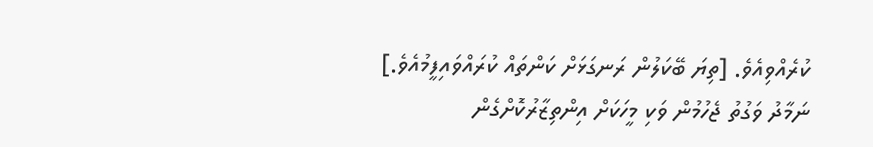ކުރެއްވިއެވެ. [ތިޔަ ބޭކަލުން ރަނގަޅަށް ކަންތައް ކުރައްވައިފީމުއެވެ.] ނަމާދު ވަގުތު ޖެހުމުން ވަކި މީހަކަށް އިންތިޒާރުކޮށްގެން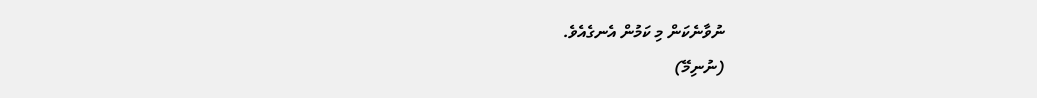ނުވާނެކަން މި ކަމުން އެނގެއެވެ.
(ނުނިމޭ)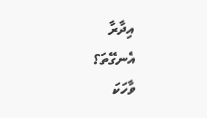އިދާރާ
އެނގޭތަ؟
ވާހަކަ